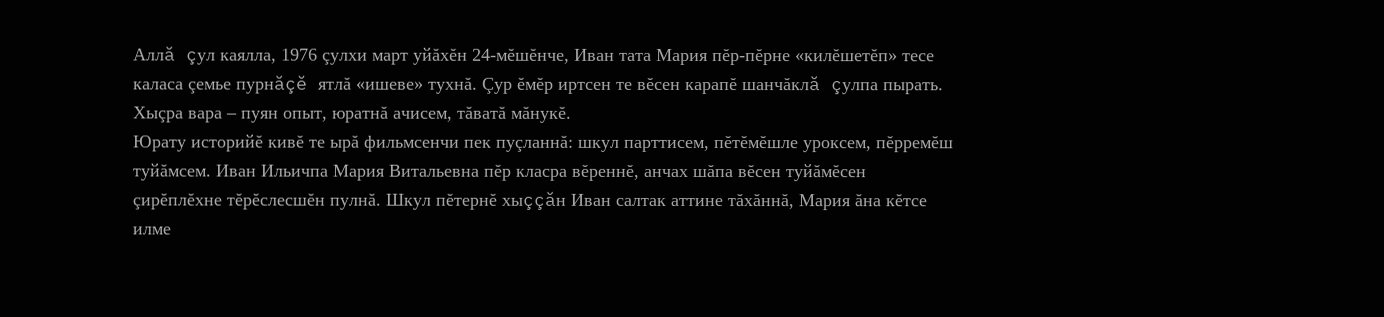Аллă çул каялла, 1976 çулхи март уйăхĕн 24-мĕшĕнче, Иван тата Мария пĕр-пĕрне «килĕшетĕп» тесе каласа çемье пурнăçĕ ятлă «ишеве» тухнă. Çур ĕмĕр иртсен те вĕсен карапĕ шанчăклă çулпа пырать. Хыçра вара – пуян опыт, юратнă ачисем, тăватă мăнукĕ.
Юрату историйĕ кивĕ те ырă фильмсенчи пек пуçланнă: шкул парттисем, пĕтĕмĕшле уроксем, пĕрремĕш туйăмсем. Иван Ильичпа Мария Витальевна пĕр класра вĕреннĕ, анчах шăпа вĕсен туйăмĕсен çирĕплĕхне тĕрĕслесшĕн пулнă. Шкул пĕтернĕ хыççăн Иван салтак аттине тăхăннă, Мария ăна кĕтсе илме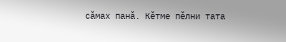сăмах панă. Кĕтме пĕлни тата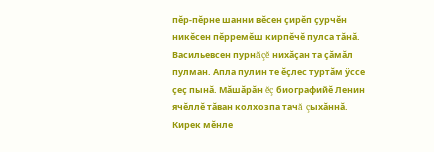пĕр-пĕрне шанни вĕсен çирĕп çурчĕн никĕсен пĕрремĕш кирпĕчĕ пулса тăнă.
Васильевсен пурнăçĕ нихăçан та çăмăл пулман. Апла пулин те ĕçлес туртăм ÿссе çеç пынă. Мăшăрăн ĕç биографийĕ Ленин ячĕллĕ тăван колхозпа тачă çыхăннă. Кирек мĕнле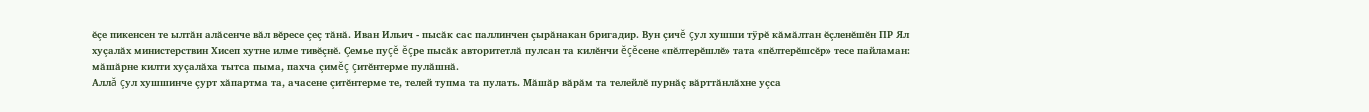ĕçе пикенсен те ылтăн алăсенче вăл вĕресе çеç тăнă. Иван Ильич - пысăк сас паллинчен çырăнакан бригадир. Вун çичĕ çул хушши тÿрĕ кăмăлтан ĕçленĕшĕн ПР Ял хуçалăх министерствин Хисеп хутне илме тивĕçнĕ. Çемье пуçĕ ĕçре пысăк авторитетлă пулсан та килĕнчи ĕçĕсене «пĕлтерĕшлĕ» тата «пĕлтерĕшсĕр» тесе пайламан: мăшăрне килти хуçалăха тытса пыма, пахча çимĕç çитĕнтерме пулăшнă.
Аллă çул хушшинче çурт хăпартма та, ачасене çитĕнтерме те, телей тупма та пулать. Мăшăр вăрăм та телейлĕ пурнăç вăрттăнлăхне уçса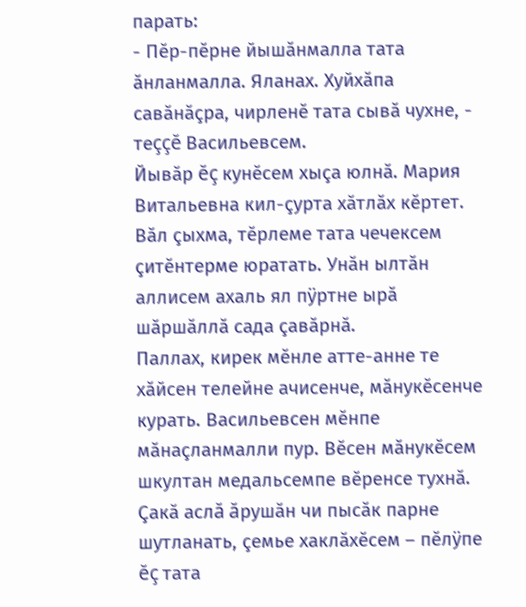парать:
- Пĕр-пĕрне йышăнмалла тата ăнланмалла. Яланах. Хуйхăпа савăнăçра, чирленĕ тата сывă чухне, - теççĕ Васильевсем.
Йывăр ĕç кунĕсем хыçа юлнă. Мария Витальевна кил-çурта хăтлăх кĕртет. Вăл çыхма, тĕрлеме тата чечексем çитĕнтерме юратать. Унăн ылтăн аллисем ахаль ял пÿртне ырă шăршăллă сада çавăрнă.
Паллах, кирек мĕнле атте-анне те хăйсен телейне ачисенче, мăнукĕсенче курать. Васильевсен мĕнпе мăнаçланмалли пур. Вĕсен мăнукĕсем шкултан медальсемпе вĕренсе тухнă. Çакă аслă ăрушăн чи пысăк парне шутланать, çемье хаклăхĕсем – пĕлÿпе ĕç тата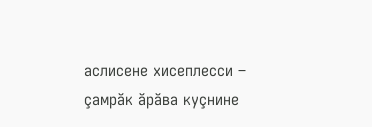аслисене хисеплесси – çамрăк ăрăва куçнине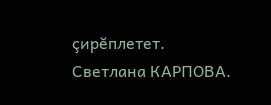çирĕплетет.
Светлана КАРПОВА.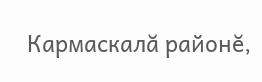Кармаскалă районĕ,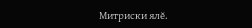Митриски ялĕ.